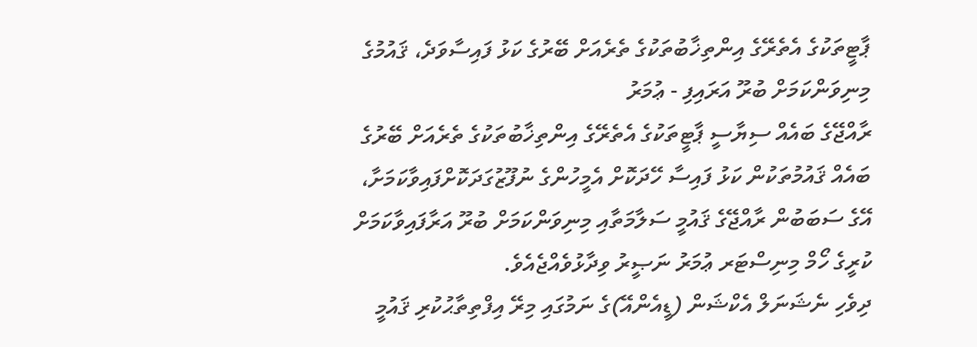ޕާޓީތަކުގެ އެތެރޭގެ އިންތިޚާބުތަކުގެ ތެރެއަށް ބޭރުގެ ކަޅު ފައިސާވަދެ، ޤައުމުގެ މިނިވަންކަމަށް ބުރޫ އަރައިފި - ޢުމަރު
ރާއްޖޭގެ ބައެއް ސިޔާސީ ޕާޓީތަކުގެ އެތެރޭގެ އިންތިޚާބުތަކުގެ ތެރެއަށް ބޭރުގެ ބައެއް ޤައުމުތަކުން ކަޅު ފައިސާ ހޭދަކޮށް އެމީހުންގެ ނުފޫޒުގަދަކޮށްފައިވާކަމަށާ، އޭގެ ސަބަބުން ރާއްޖޭގެ ޤައުމީ ސަލާމަތާއި މިނިވަންކަމަށް ބުރޫ އަރާފައިވާކަމަށް ކުރީގެ ހޯމް މިނިސްޓަރ ޢުމަރު ނަޞީރު ވިދާޅުވެއްޖެއެވެ.
ދިވެހި ނެޝަނަލް އެކްޝަން (ޑީއެންއޭ)ގެ ނަމުގައި މިރޭ އިފްތިތާޙުކުރި ޤައުމީ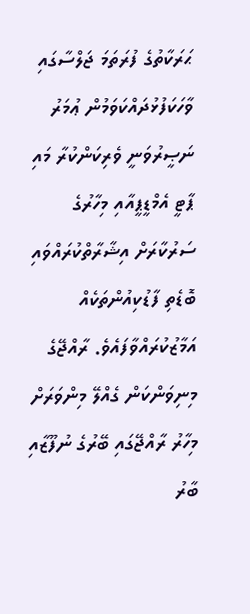ޙަރަކާތުގެ ފުރަތަމަ ޖަލްސާގައި ވާހަކަފުޅުދައްކަވަމުން ޢުމަރު ނަޞީރުވަނީ ވެރިކަންކުރާ މައި ޕާޓީ އެމްޑީޕީއާއި މިހާރުގެ ސަރުކާރަށް އިޝާރާތްކުރައްވައި ބޮޑެތި ފާޑުކިއުންތަކެއް އަމާޒުކުރައްވާފައެވެ. ރާއްޖޭގެ މިނިވަންކަން ގެއްލޭ މިންވަރަށް މިހާރު ރާއްޖޭގައި ބޭރުގެ ނުފޫޒާއި ބާރު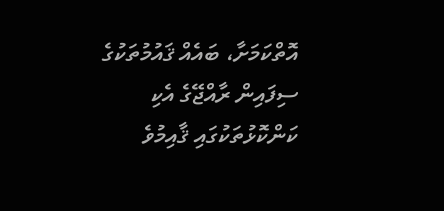އޮތްކަމަށާ، ބައެއް ޤައުމުތަކުގެ ސިފައިން ރާއްޖޭގެ އެކި ކަންކޮޅުތަކުގައި ޤާއިމުވެ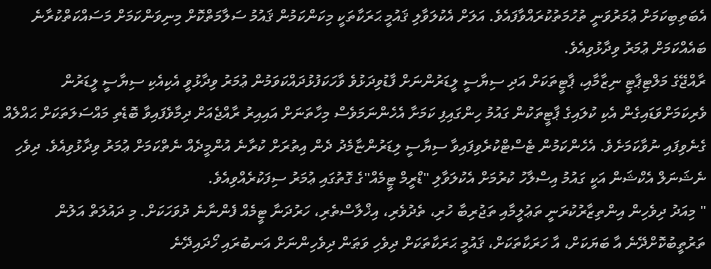އެބަތިބިކަމަށް ޢުމަރުވަނީ ތުހުމަތުކުރައްވާފައެވެ. އަލަށް އެކުލަވާލި ޤައުމީ ޙަރަކާތަކީ މިކަންކަމުން ޤައުމު ސަލާމަތްކޮށް މިނިވަންކަމަށް މަސައްކަތްކުރާނެ ބައެއްކަމަށް ޢުމަރު ވިދާޅުވިއެވެ.
ރާއްޖޭގެ މަލްޓިޕާޓީ ނިޒާމާއި، ޕާޓީތަކަށް އަދި ސިޔާސީ ލީޑަރުންނަށް ފާޑުވިދަޅުވެ ވާހަކަފުޅުދައްކަވަމުން ޢުމަރު ވިދާޅުވީ އެކިއެކި ސިޔާސީ ލީޑަރުން ވެރިކަމަށްވަޑައިގެން އެކި ކުލައިގެ ޕާޓީތަކުން ގައުމު ހިންގައިފި ކަމަށާ އެހެންނަމަވެސް މިހާތަނަށް އައިއިރު ރާއްޖެއަށް ދިމާވެފައިވާ ބޮޑެތި މައްސަލަތަކަށް ޙައްލެއް ގެނެވިފައި ނުވާކަމަށެވެ. އެހެންކަމުން ޓެސްޓްކުރެވިފައިވާ ސިޔާސީ ލިޑަރުންޏާމެދު ދެން އިތުރަށް ކުރާނެ އުންމީދެއް ނެތްކަމަށް ޢުމަރު ވިދާޅުވިއެވެ. ދިވެހި ނެޝަނަލް އެކްޝަން އަކީ ގައުމު އިސްލާހު ކުރުމަށް އެކުލަވާލި "ޑްރީމް ޓީމެއް"ގެ ގޮތުގައި ޢުމަރު ސިފަކުރެއްވިއެވެ.
" މިއަދު ދިވެހިން އިންތިޒާރުކުރަނީ ތަޢުލީމާއި ތަޖުރިބާ ހުރި، ތެދުވެރި، އިޚްލާސްތެރި، ހަރުދަނާ ޓީމެއް ފެންނާނެ ދުވަހަކަށް. މި ދައުލަތް އަލުން ތަރުތީބުކޮށްދޭނެ އާ ބަޔަކަށް، އާ ހަރަކާތަކަށް، ޤައުމީ ޙަރަކާތަކަށް ދިވެހި ވަޠަން ދިވެހިންނަށް އަނބުރައި ހޯދައިދޭނެ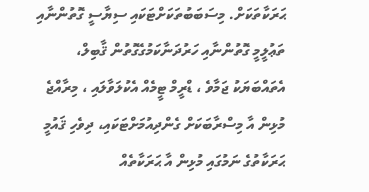ޙަރަކާތަކަށް. މިސަބަބުތަކަށްޓަކައި ސިޔާސީ ގޮތުންނާއި ތަޢުލީމީ ގޮތުންނާއި ހަރުދަނާކަމުގެގޮތުން ޤާބިލް، އެތައްބަޔަކު ޖަމާވެ ، ޑްރީމް ޓީމެއް އެކުލަވާލައި ، މިރާއްޖެ މުޅިން އާ މިސްރާބަކަށް ގެންދިއުމަށްޓަކައި، ދިވެހި ޤައުމީ ޙަރަކާތުގެ ނަމުގައި މުޅިން އާ ޙަރަކާތެއް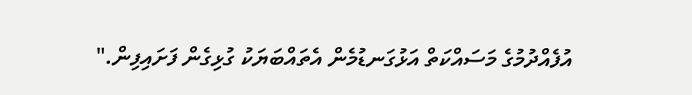އުފެއްދުމުގެ މަސައްކަތް އަޅުގަނޑުމެން އެތައްބަޔަކު ގުޅިގެން ފަށައިފިން."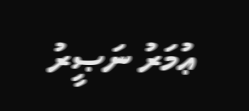ޢުމަރު ނަޞީރު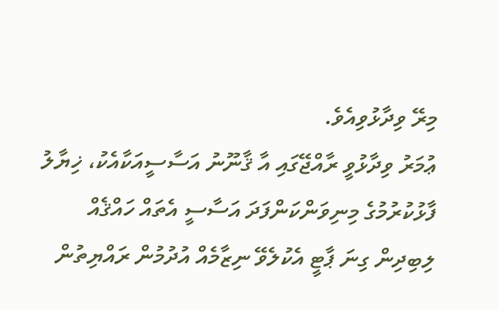މިރޭ ވިދާޅުވިއެވެ.
ޢުމަރު ވިދާޅުވީ ރާއްޖޭގައި އާ ޤާނޫނު އަސާސީއަކާއެކު، ޚިޔާލު ފާޅުކުރުމުގެ މިނިވަންކަންފަދަ އަސާސީ އެތައް ހައްޤެއް ލިބިދިން ގިނަ ޕާޓީ އެކުލެވޭ ނިޒާމެއް އުދުމުން ރައްޔިތުން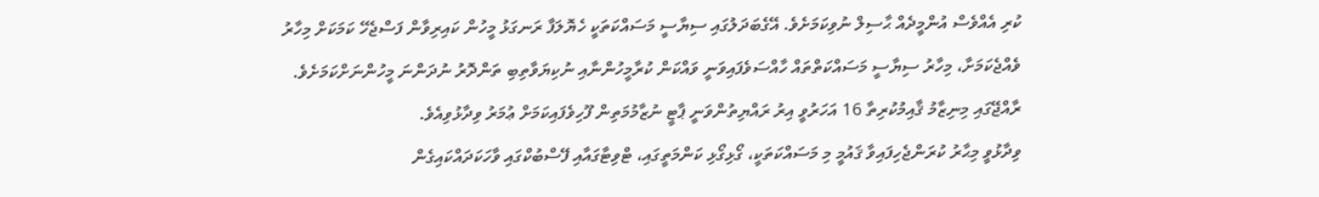ކުރި އެއްވެސް އުންމީދެއް ޙާސިލް ނުވިކަމަށެވެ. އޭގެބަދަލުގައި ސިޔާސީ މަސައްކަތަކީ ހެޔޮލަފާ ރަނގަޅު މީހުން ކައިރިވާން ފަސްޖެހޭ ކަމަކަށް މިހާރު ވެއްޖެކަމަށާ، މިހާރު ސިޔާސީ މަސައްކަތްތައް ހާއްސަވެފައިވަނީ ވައްކަން ކުރާމީހުންނާއި ނުކިޔަވާތިބި ތަންދޮރު ނުދަންނަ މީހުންނަށްކަމަށެވެ. ރާއްޖޭގައި މިނިޒާމު ޤާއިމުކުރިތާ 16 އަހަރުވީ އިރު ރައްޔިތުންވަނީ ޕާޓީ ނުޒާމުމަތިން ފޫހިވެފައިކަމަށް ޢުމަރު ވިދާޅުވިއެވެ.
ވިދާޅުވީ މިޙާރު ކުރަންޖެހިފައިވާ ޤައުމީ މި މަސައްކަތަކީ، ގޯޅިގޯޅި ކަންމަތީގައި، ޓްވިޓާގައާއި ފޭސްބުކްގައި ވާހަކަދައްކައިގެން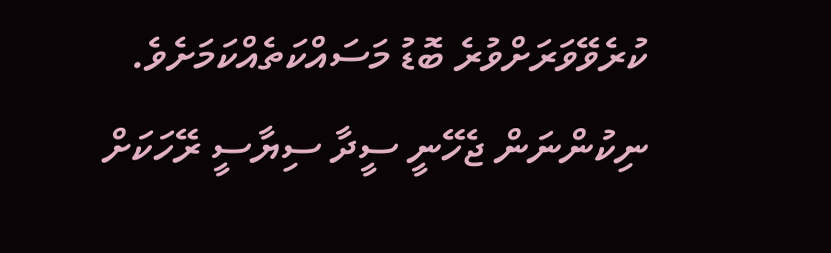ކުރެވޭވަރަށްވުރެ ބޮޑު މަސައްކަތެއްކަމަށެވެ. ނިކުންނަން ޖެހޭނީ ސީދާ ސިޔާސީ ރޭހަކަށް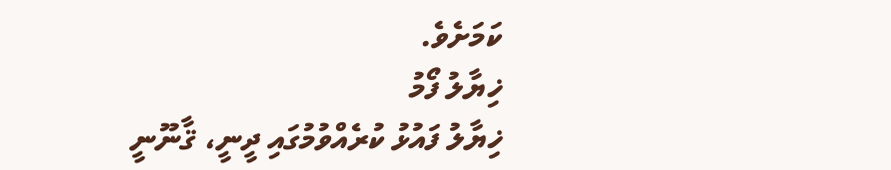ކަމަށެވެ.
ޚިޔާލު ފޯމު
ޚިޔާލު ފައުޅު ކުރެއްވުމުގައި ދީނީ، ޤާނޫނީ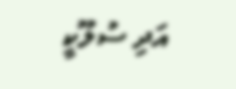އަދި ސުލޫކީ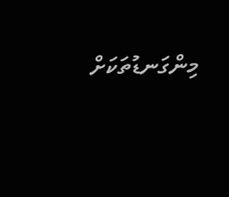މިންގަނޑުތަކަށް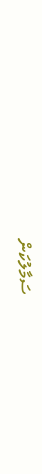ސަމާލުކަން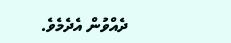ދެއްވުން އެދެމެވެ.